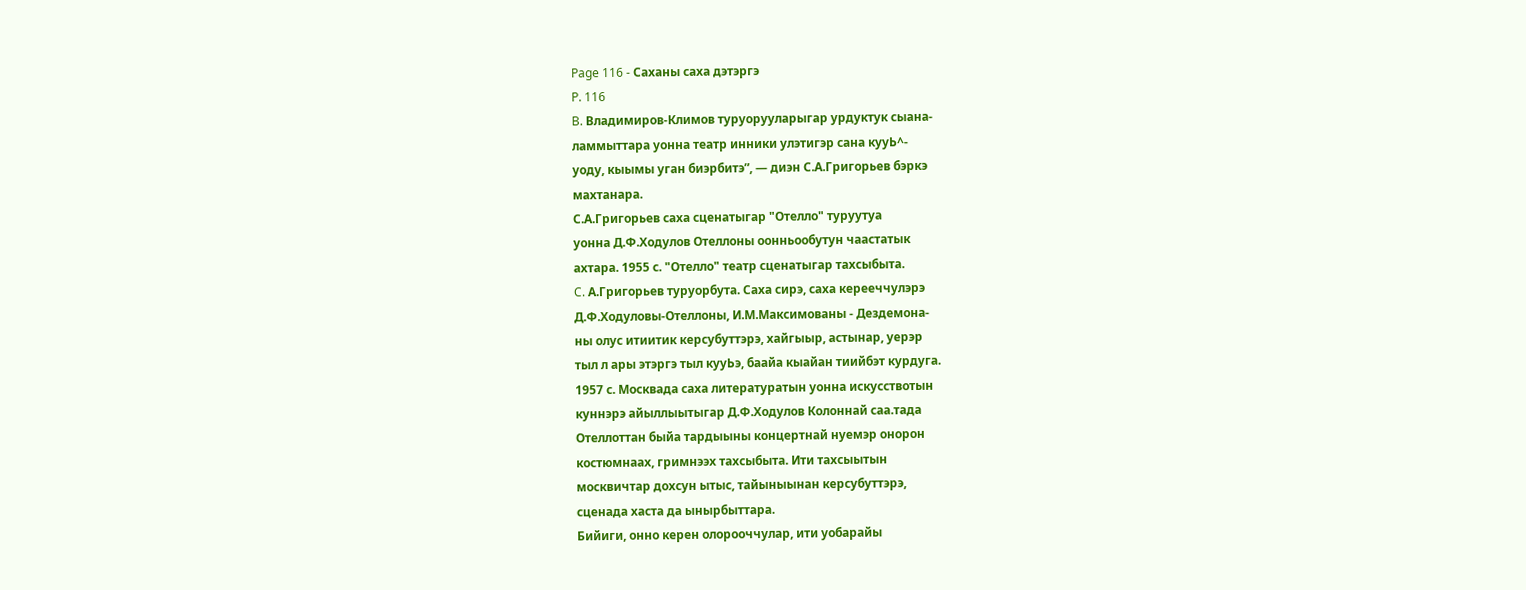Page 116 - Саханы саха дэтэргэ
P. 116
B. Владимиров-Климов туруорууларыгар урдуктук сыана-
ламмыттара уонна театр инники улэтигэр сана кууЬ^-
уоду, кыымы уган биэрбитэ”, — диэн С.А.Григорьев бэркэ
махтанара.
С.А.Григорьев саха сценатыгар "Отелло" туруутуа
уонна Д.Ф.Ходулов Отеллоны оонньообутун чаастатык
ахтара. 1955 с. "Отелло" театр сценатыгар тахсыбыта.
C. А.Григорьев туруорбута. Саха сирэ, саха керееччулэрэ
Д.Ф.Ходуловы-Отеллоны, И.М.Максимованы - Дездемона-
ны олус итиитик керсубуттэрэ, хайгыыр, астынар, уерэр
тыл л ары этэргэ тыл кууЬэ, баайа кыайан тиийбэт курдуга.
1957 с. Москвада саха литературатын уонна искусствотын
куннэрэ айыллыытыгар Д.Ф.Ходулов Колоннай саа.тада
Отеллоттан быйа тардыыны концертнай нуемэр онорон
костюмнаах, гримнээх тахсыбыта. Ити тахсыытын
москвичтар дохсун ытыс, тайыныынан керсубуттэрэ,
сценада хаста да ынырбыттара.
Бийиги, онно керен олорооччулар, ити уобарайы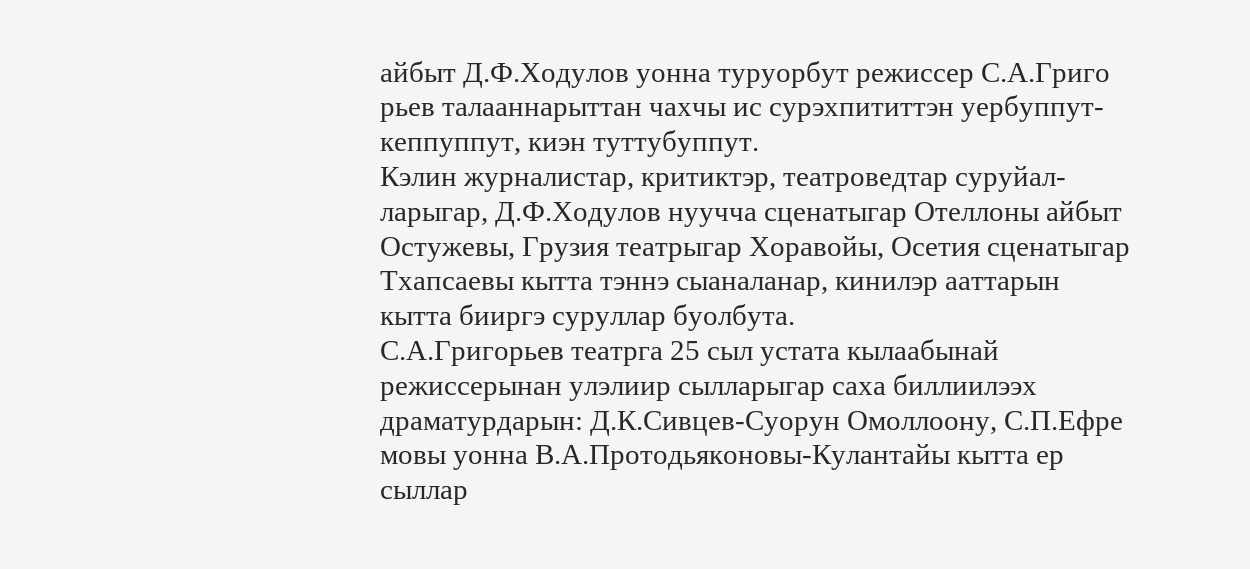айбыт Д.Ф.Ходулов уонна туруорбут режиссер С.А.Григо
рьев талааннарыттан чахчы ис сурэхпититтэн уербуппут-
кеппуппут, киэн туттубуппут.
Кэлин журналистар, критиктэр, театроведтар суруйал-
ларыгар, Д.Ф.Ходулов нуучча сценатыгар Отеллоны айбыт
Остужевы, Грузия театрыгар Хоравойы, Осетия сценатыгар
Тхапсаевы кытта тэннэ сыаналанар, кинилэр ааттарын
кытта бииргэ суруллар буолбута.
С.А.Григорьев театрга 25 сыл устата кылаабынай
режиссерынан улэлиир сылларыгар саха биллиилээх
драматурдарын: Д.К.Сивцев-Суорун Омоллоону, С.П.Ефре
мовы уонна В.А.Протодьяконовы-Кулантайы кытта ер
сыллар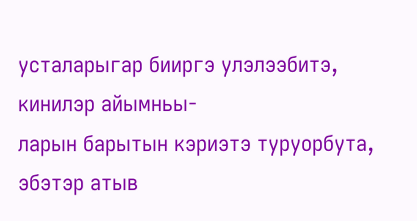усталарыгар бииргэ улэлээбитэ, кинилэр айымньы-
ларын барытын кэриэтэ туруорбута, эбэтэр атыв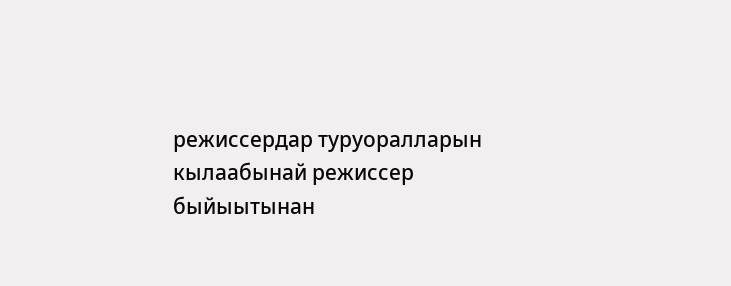режиссердар туруоралларын кылаабынай режиссер
быйыытынан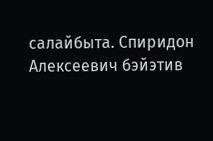салайбыта. Спиридон Алексеевич бэйэтив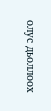олус дьоллоох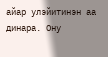айар улэйитинэн аа динара. Ону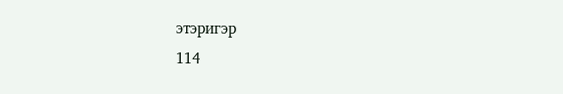этэригэр
114